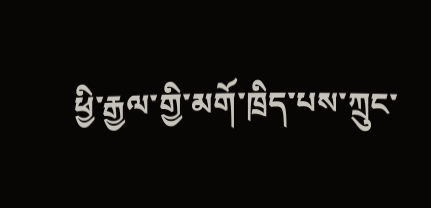ཕྱི་རྒྱལ་གྱི་མགོ་ཁྲིད་པས་ཀྲུང་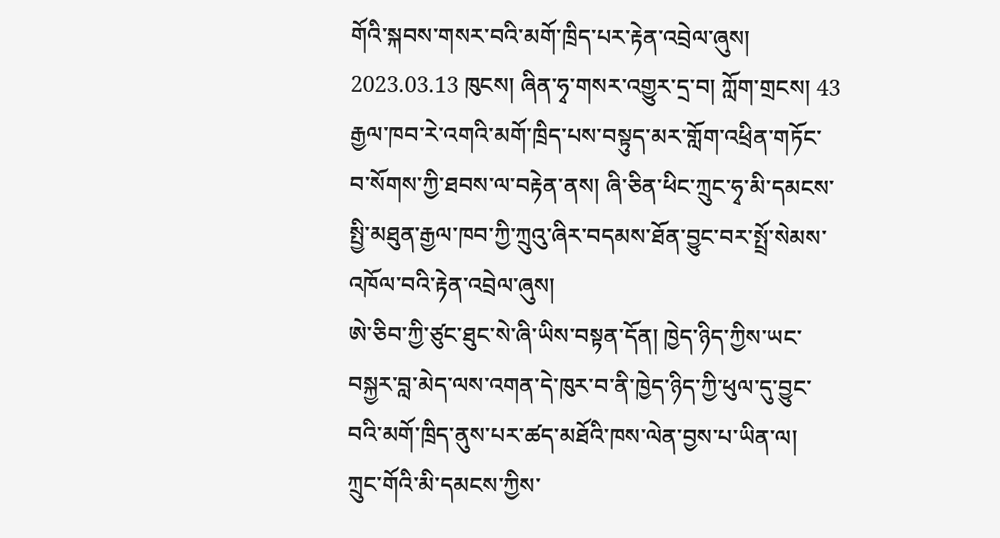གོའི་སྐབས་གསར་བའི་མགོ་ཁྲིད་པར་རྟེན་འབྲེལ་ཞུས།
2023.03.13 ཁུངས། ཞིན་ཧྭ་གསར་འགྱུར་དྲ་བ། ཀློག་གྲངས། 43
རྒྱལ་ཁབ་རེ་འགའི་མགོ་ཁྲིད་པས་བསྟུད་མར་གློག་འཕྲིན་གཏོང་བ་སོགས་ཀྱི་ཐབས་ལ་བརྟེན་ནས། ཞི་ཅིན་ཕིང་ཀྲུང་ཧྭ་མི་དམངས་སྤྱི་མཐུན་རྒྱལ་ཁབ་ཀྱི་ཀྲུའུ་ཞིར་བདམས་ཐོན་བྱུང་བར་སྤྲོ་སེམས་འཁོལ་བའི་རྟེན་འབྲེལ་ཞུས།
ཨེ་ཅིབ་ཀྱི་ཙུང་ཐུང་སེ་ཞི་ཡིས་བསྟན་དོན། ཁྱེད་ཉིད་ཀྱིས་ཡང་བསྐྱར་བླ་མེད་ལས་འགན་དེ་ཁུར་བ་ནི་ཁྱེད་ཉིད་ཀྱི་ཕུལ་དུ་བྱུང་བའི་མགོ་ཁྲིད་ནུས་པར་ཚད་མཐོའི་ཁས་ལེན་བྱས་པ་ཡིན་ལ། ཀྲུང་གོའི་མི་དམངས་ཀྱིས་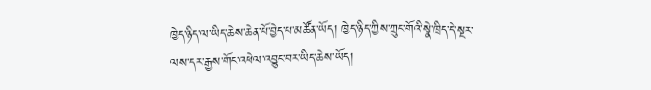ཁྱེད་ཉིད་ལ་ཡིད་ཆེས་ཆེན་པོ་བྱེད་པ་མཚོན་ཡོད། ཁྱེད་ཉིད་ཀྱིས་ཀྲུང་གོའི་སྣེ་ཁྲིད་དེ་སྔར་ལས་དར་རྒྱས་གོང་འཕེལ་འབྱུང་བར་ཡིད་ཆེས་ཡོད།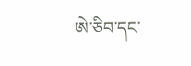ཨེ་ཅིབ་དང་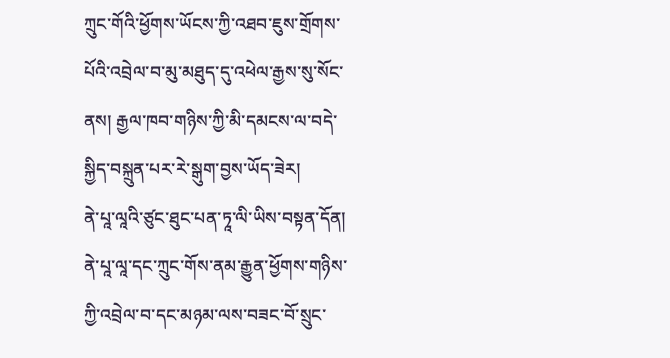ཀྲུང་གོའི་ཕྱོགས་ཡོངས་ཀྱི་འཐབ་ཇུས་གྲོགས་པོའི་འབྲེལ་བ་མུ་མཐུད་དུ་འཕེལ་རྒྱས་སུ་སོང་ནས། རྒྱལ་ཁབ་གཉིས་ཀྱི་མི་དམངས་ལ་བདེ་སྐྱིད་བསྐྲུན་པར་རེ་སྒུག་བྱས་ཡོད་ཟེར།
ནེ་པཱ་ལཱའི་ཙུང་ཐུང་པན་ཏཱ་ལི་ཡིས་བསྟན་དོན། ནེ་པཱ་ལཱ་དང་ཀྲུང་གོས་ནམ་རྒྱུན་ཕྱོགས་གཉིས་ཀྱི་འབྲེལ་བ་དང་མཉམ་ལས་བཟང་བོ་སྲུང་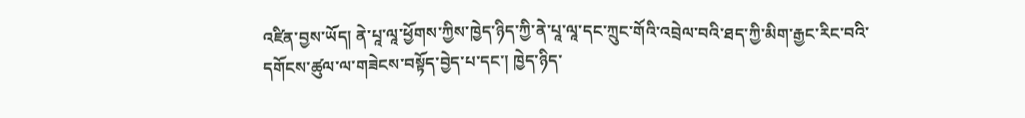འཛིན་བྱས་ཡོད། ནེ་པཱ་ལཱ་ཕྱོགས་ཀྱིས་ཁྱེད་ཉིད་ཀྱི་ནེ་པཱ་ལཱ་དང་ཀྲུང་གོའི་འབྲེལ་བའི་ཐད་ཀྱི་མིག་རྒྱང་རིང་བའི་དགོངས་ཚུལ་ལ་གཟེངས་བསྟོད་བྱེད་པ་དང་། ཁྱེད་ཉིད་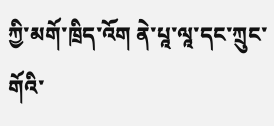ཀྱི་མགོ་ཁྲིད་འོག ནེ་པཱ་ལཱ་དང་ཀྲུང་གོའི་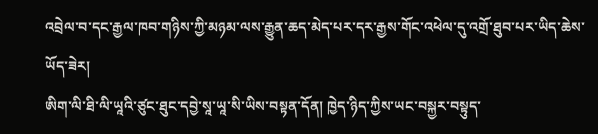འབྲེལ་བ་དང་རྒྱལ་ཁབ་གཉིས་ཀྱི་མཉམ་ལས་རྒྱུན་ཆད་མེད་པར་དར་རྒྱས་གོང་འཕེལ་དུ་འགྲོ་ཐུབ་པར་ཡིད་ཆེས་ཡོད་ཟེར།
ཨིག་ལི་ཐི་ལི་ཡཱའི་ཙུང་ཐུང་དབྱེ་སཱ་ཡཱ་སི་ཡིས་བསྟན་དོན། ཁྱེད་ཉིད་ཀྱིས་ཡང་བསྐྱར་བསྟུད་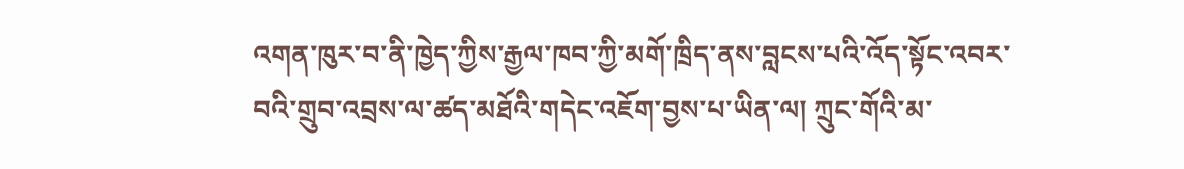འགན་ཁུར་བ་ནི་ཁྱེད་ཀྱིས་རྒྱལ་ཁབ་ཀྱི་མགོ་ཁྲིད་ནས་བླངས་པའི་འོད་སྟོང་འབར་བའི་གྲུབ་འབྲས་ལ་ཚད་མཐོའི་གདེང་འཇོག་བྱས་པ་ཡིན་ལ། ཀྲུང་གོའི་མ་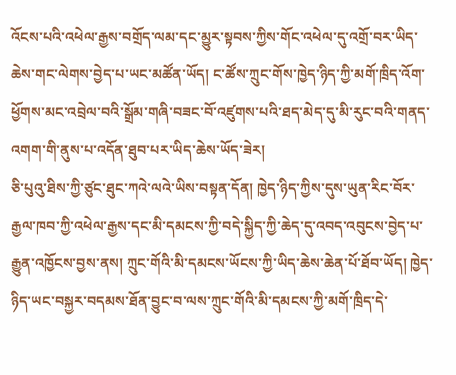འོངས་པའི་འཕེལ་རྒྱས་བགྲོད་ལམ་དང་མྱུར་སྟབས་ཀྱིས་གོང་འཕེལ་དུ་འགྲོ་བར་ཡིད་ཆེས་གང་ལེགས་བྱེད་པ་ཡང་མཚོན་ཡོད། ང་ཚོས་ཀྲུང་གོས་ཁྱེད་ཉིད་ཀྱི་མགོ་ཁྲིད་འོག་ཕྱོགས་མང་འབྲེལ་བའི་སྒྲོམ་གཞི་བཟང་བོ་འཛུགས་པའི་ཐད་མེད་དུ་མི་རུང་བའི་གནད་འགག་གི་ནུས་པ་འདོན་ཐུབ་པར་ཡིད་ཆེས་ཡོད་ཟེར།
ཅི་པུའུ་ཐིས་ཀྱི་ཙུང་ཐུང་ཀའེ་ལའེ་ཡིས་བསྟན་དོན། ཁྱེད་ཉིད་ཀྱིས་དུས་ཡུན་རིང་བོར་རྒྱལ་ཁབ་ཀྱི་འཕེལ་རྒྱས་དང་མི་དམངས་ཀྱི་བདེ་སྐྱིད་ཀྱི་ཆེད་དུ་འབད་འབུངས་བྱེད་པ་རྒྱུན་འཁྱོངས་བྱས་ནས། ཀྲུང་གོའི་མི་དམངས་ཡོངས་ཀྱི་ཡིད་ཆེས་ཆེན་པོ་ཐོབ་ཡོད། ཁྱེད་ཉིད་ཡང་བསྐྱར་བདམས་ཐོན་བྱུང་བ་ལས་ཀྲུང་གོའི་མི་དམངས་ཀྱི་མགོ་ཁྲིད་དེ་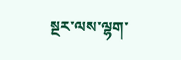སྔར་ལས་ལྷག་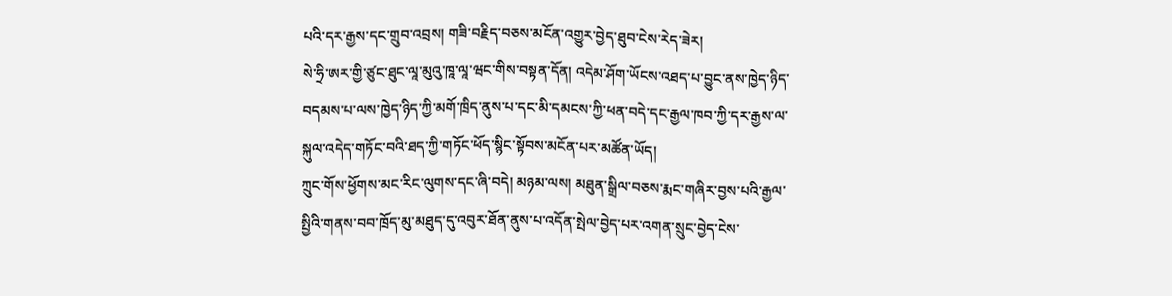པའི་དར་རྒྱས་དང་གྲུབ་འབྲས། གཟི་བརྗིད་བཅས་མངོན་འགྱུར་བྱེད་ཐུབ་ངེས་རེད་ཟེར།
སེ་ཧྲི་ཨར་གྱི་ཙུང་ཐུང་ལཱ་མུའུ་ཁཱ་ལཱ་ཝང་གིས་བསྟན་དོན། འདེམ་ཤོག་ཡོངས་འཐད་པ་བྱུང་ནས་ཁྱེད་ཉིད་བདམས་པ་ལས་ཁྱེད་ཉིད་ཀྱི་མགོ་ཁྲིད་ནུས་པ་དང་མི་དམངས་ཀྱི་ཕན་བདེ་དང་རྒྱལ་ཁབ་ཀྱི་དར་རྒྱས་ལ་སྐུལ་འདེད་གཏོང་བའི་ཐད་ཀྱི་གཏོང་ཕོད་སྙིང་སྟོབས་མངོན་པར་མཚོན་ཡོད།
ཀྲུང་གོས་ཕྱོགས་མང་རིང་ལུགས་དང་ཞི་བདེ། མཉམ་ལས། མཐུན་སྒྲིལ་བཅས་རྨང་གཞིར་བྱས་པའི་རྒྱལ་སྤྱིའི་གནས་བབ་ཁྲོད་མུ་མཐུད་དུ་འབུར་ཐོན་ནུས་པ་འདོན་སྤེལ་བྱེད་པར་འགན་སྲུང་བྱེད་ངེས་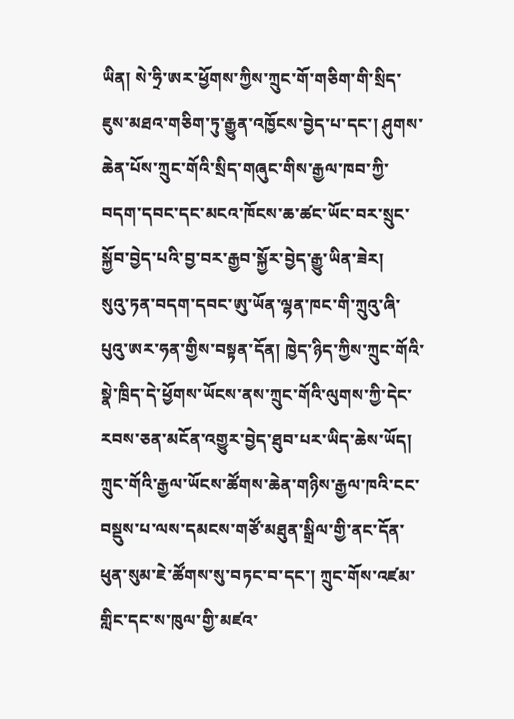ཡིན། སེ་ཧྲི་ཨར་ཕྱོགས་ཀྱིས་ཀྲུང་གོ་གཅིག་གི་སྲིད་ཇུས་མཐའ་གཅིག་ཏུ་རྒྱུན་འཁྱོངས་བྱེད་པ་དང་། ཤུགས་ཆེན་པོས་ཀྲུང་གོའི་སྲིད་གཞུང་གིས་རྒྱལ་ཁབ་ཀྱི་བདག་དབང་དང་མངའ་ཁོངས་ཆ་ཚང་ཡོང་བར་སྲུང་སྐྱོབ་བྱེད་པའི་བྱ་བར་རྒྱབ་སྐྱོར་བྱེད་རྒྱུ་ཡིན་ཟེར།
སུའུ་ཏན་བདག་དབང་ཨུ་ཡོན་ལྷན་ཁང་གི་ཀྲུའུ་ཞི་པུའུ་ཨར་ཧན་གྱིས་བསྟན་དོན། ཁྱེད་ཉིད་ཀྱིས་ཀྲུང་གོའི་སྣེ་ཁྲིད་དེ་ཕྱོགས་ཡོངས་ནས་ཀྲུང་གོའི་ལུགས་ཀྱི་དེང་རབས་ཅན་མངོན་འགྱུར་བྱེད་ཐུབ་པར་ཡིད་ཆེས་ཡོད། ཀྲུང་གོའི་རྒྱལ་ཡོངས་ཚོགས་ཆེན་གཉིས་རྒྱལ་ཁའི་ངང་བསྡུས་པ་ལས་དམངས་གཙོ་མཐུན་སྒྲིལ་གྱི་ནང་དོན་ཕུན་སུམ་ཇེ་ཚོགས་སུ་བཏང་བ་དང་། ཀྲུང་གོས་འཛམ་གླིང་དང་ས་ཁུལ་གྱི་མཛའ་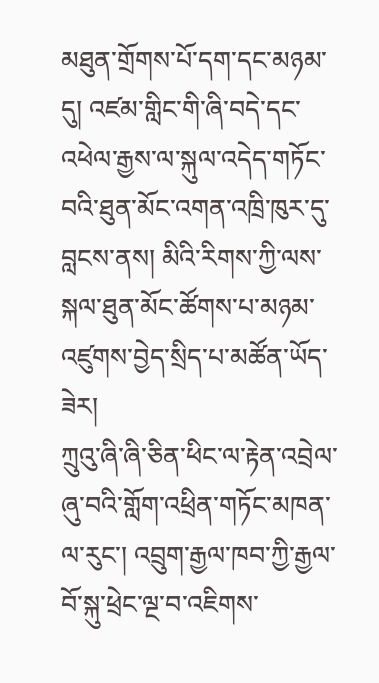མཐུན་གྲོགས་པོ་དག་དང་མཉམ་དུ། འཛམ་གླིང་གི་ཞི་བདེ་དང་འཕེལ་རྒྱས་ལ་སྐུལ་འདེད་གཏོང་བའི་ཐུན་མོང་འགན་འཁྲི་ཁུར་དུ་བླངས་ནས། མིའི་རིགས་ཀྱི་ལས་སྐལ་ཐུན་མོང་ཚོགས་པ་མཉམ་འཛུགས་བྱེད་སྲིད་པ་མཚོན་ཡོད་ཟེར།
ཀྲུའུ་ཞི་ཞི་ཅིན་ཕིང་ལ་རྟེན་འབྲེལ་ཞུ་བའི་གློག་འཕྲིན་གཏོང་མཁན་ལ་རུང་། འབྲུག་རྒྱལ་ཁབ་ཀྱི་རྒྱལ་བོ་སྐུ་ཕྲེང་ལྔ་བ་འཇིགས་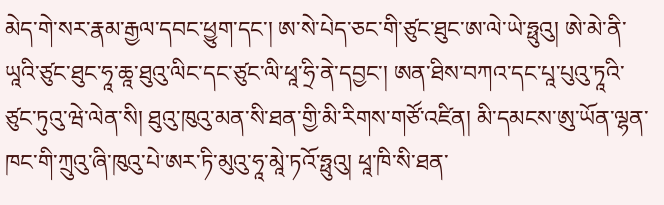མེད་གེ་སར་རྣམ་རྒྱལ་དབང་ཕྱུག་དང་། ཨ་སེ་པེད་ཅང་གི་ཙུང་ཐུང་ཨ་ལེ་ཡེ་ཧྥུའུ། ཨེ་མེ་ནི་ཡཱའི་ཙུང་ཐུང་ཧཱ་ཆཱ་ཐུའུ་ལིང་དང་ཙུང་ལི་ཕཱ་ཧྲི་ནེ་དབྱང་། ཨན་ཐིས་བཀའ་དང་པཱ་པུའུ་ཏཱའི་ཙུང་ཏུའུ་ཝེ་ལེན་སི། ཐུའུ་ཁུའུ་མན་སི་ཐན་གྱི་མི་རིགས་གཙོ་འཛིན། མི་དམངས་ཨུ་ཡོན་ལྷན་ཁང་གི་ཀྲུའུ་ཞི་ཁུའུ་པེ་ཨར་ཏི་མུའུ་ཧཱ་མཱེ་ཏའོ་ཧྥུའུ། ཕཱ་ཁི་སི་ཐན་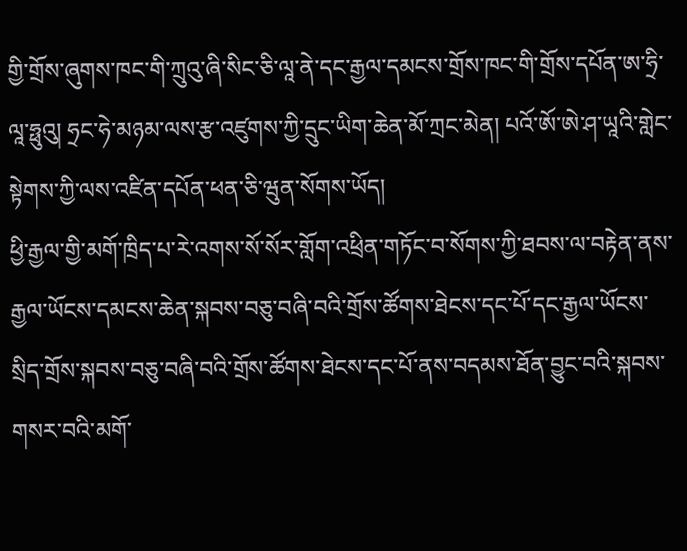གྱི་གྲོས་ཞུགས་ཁང་གི་ཀྲུའུ་ཞི་སིང་ཅི་ལཱ་ནེ་དང་རྒྱལ་དམངས་གྲོས་ཁང་གི་གྲོས་དཔོན་ཨ་ཧྲི་ལཱ་ཧྥུའུ། ཧྲང་ཧེ་མཉམ་ལས་རྩ་འཛུགས་ཀྱི་དྲུང་ཡིག་ཆེན་མོ་ཀྲང་མེན། པའོ་ཨོ་ཨེ་ཤ་ཡཱའི་གླེང་སྟེགས་ཀྱི་ལས་འཛིན་དཔོན་ཕན་ཅི་ཝུན་སོགས་ཡོད།
ཕྱི་རྒྱལ་གྱི་མགོ་ཁྲིད་པ་རེ་འགས་སོ་སོར་གློག་འཕྲིན་གཏོང་བ་སོགས་ཀྱི་ཐབས་ལ་བརྟེན་ནས་རྒྱལ་ཡོངས་དམངས་ཆེན་སྐབས་བཅུ་བཞི་བའི་གྲོས་ཚོགས་ཐེངས་དང་པོ་དང་རྒྱལ་ཡོངས་སྲིད་གྲོས་སྐབས་བཅུ་བཞི་བའི་གྲོས་ཚོགས་ཐེངས་དང་པོ་ནས་བདམས་ཐོན་བྱུང་བའི་སྐབས་གསར་བའི་མགོ་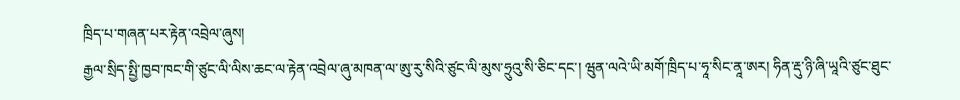ཁྲིད་པ་གཞན་པར་རྟེན་འབྲེལ་ཞུས།
རྒྱལ་སྲིད་སྤྱི་ཁྱབ་ཁང་གི་ཙུང་ལི་ལིས་ཆང་ལ་རྟེན་འབྲེལ་ཞུ་མཁན་ལ་ཨུ་རུ་སིའི་ཙུང་ལི་མུས་ཧྲུའུ་སི་ཅིང་དང་། ཝུན་ལའེ་ཡི་མགོ་ཁྲིད་པ་ཧཱ་སིང་ནཱ་ཨར། ཧིན་རྡུ་ཉི་ཞི་ཡཱའི་ཙུང་ཐུང་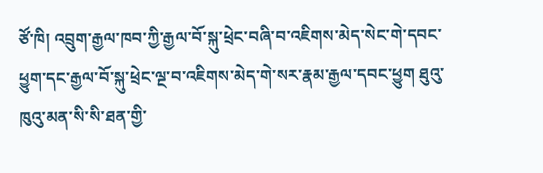ཙོ་ཁི། འབྲུག་རྒྱལ་ཁབ་ཀྱི་རྒྱལ་བོ་སྐུ་ཕྲེང་བཞི་བ་འཇིགས་མེད་སེང་གེ་དབང་ཕྱུག་དང་རྒྱལ་བོ་སྐུ་ཕྲེང་ལྔ་བ་འཇིགས་མེད་གེ་སར་རྣམ་རྒྱལ་དབང་ཕྱུག ཐུའུ་ཁུའུ་མན་སི་སི་ཐན་གྱི་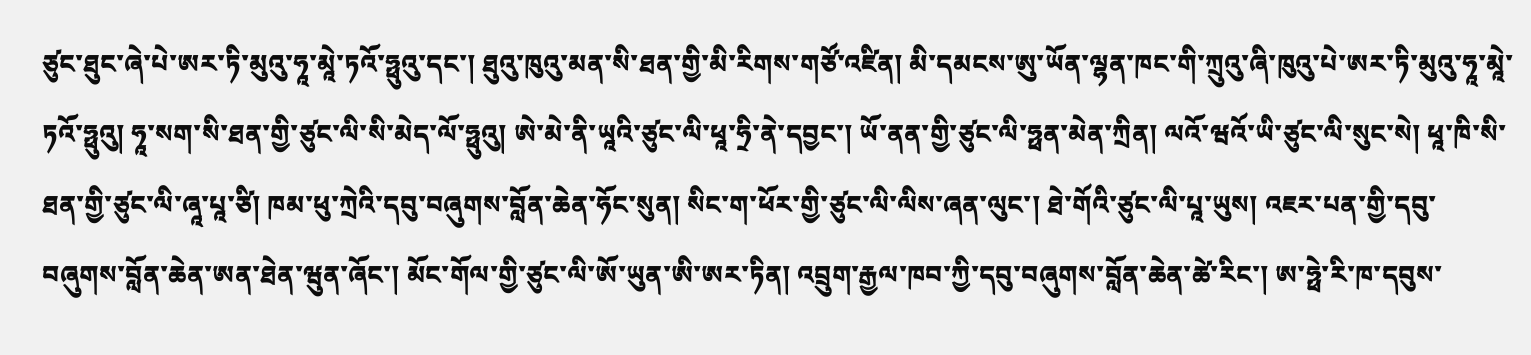ཙུང་ཐུང་ཞེ་པེ་ཨར་ཏི་མུའུ་ཧཱ་མཱེ་ཏའོ་ཧྥུའུ་དང་། ཐུའུ་ཁུའུ་མན་སི་ཐན་གྱི་མི་རིགས་གཙོ་འཛིན། མི་དམངས་ཨུ་ཡོན་ལྷན་ཁང་གི་ཀྲུའུ་ཞི་ཁུའུ་པེ་ཨར་ཏི་མུའུ་ཧཱ་མཱེ་ཏའོ་ཧྥུའུ། ཧཱ་སག་སི་ཐན་གྱི་ཙུང་ལི་སི་མེད་ལོ་ཧྥུའུ། ཨེ་མེ་ནི་ཡཱའི་ཙུང་ལི་ཕཱ་ཧྲི་ནེ་དབྱང་། ཡོ་ནན་གྱི་ཙུང་ལི་ཧྥན་མེན་ཀྲིན། ལའོ་ཝའོ་ཡི་ཙུང་ལི་སུང་སེ། ཕཱ་ཁི་སི་ཐན་གྱི་ཙུང་ལི་ཞཱ་པཱ་ཙི། ཁམ་ཕུ་ཀྲེའི་དབུ་བཞུགས་བློན་ཆེན་ཧོང་སུན། སིང་ག་ཕོར་གྱི་ཙུང་ལི་ལིས་ཞན་ལུང་། ཐེ་གོའི་ཙུང་ལི་པཱ་ཡུས། འཇར་པན་གྱི་དབུ་བཞུགས་བློན་ཆེན་ཨན་ཐེན་ཝུན་ཞོང་། མོང་གོལ་གྱི་ཙུང་ལི་ཨོ་ཡུན་ཨི་ཨར་ཏིན། འབྲུག་རྒྱལ་ཁབ་ཀྱི་དབུ་བཞུགས་བློན་ཆེན་ཚེ་རིང་། ཨ་ཧྥེ་རི་ཁ་དབུས་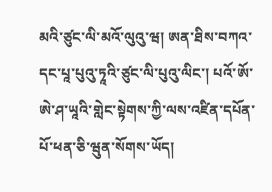མའི་ཙུང་ལི་མའོ་ལུའུ་ཝ། ཨན་ཐིས་བཀའ་དང་པཱ་པུའུ་ཏཱའི་ཙུང་ལི་པུའུ་ལིང་། པའོ་ཨོ་ཨེ་ཤ་ཡཱའི་གླེང་སྟེགས་ཀྱི་ལས་འཛིན་དཔོན་པོ་ཕན་ཅི་ཝུན་སོགས་ཡོད།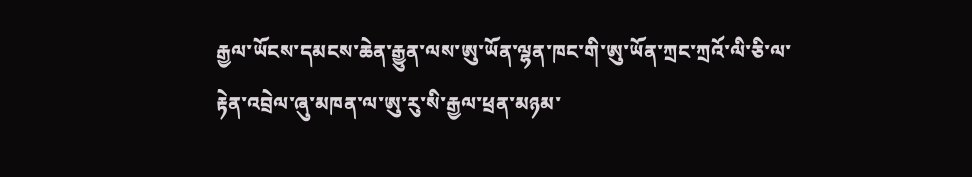རྒྱལ་ཡོངས་དམངས་ཆེན་རྒྱུན་ལས་ཨུ་ཡོན་ལྷན་ཁང་གི་ཨུ་ཡོན་ཀྲང་ཀྲའོ་ལི་ཅི་ལ་རྟེན་འབྲེལ་ཞུ་མཁན་ལ་ཨུ་རུ་སི་རྒྱལ་ཕྲན་མཉམ་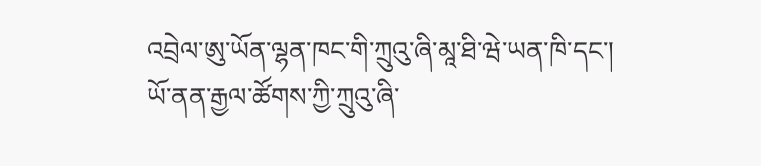འབྲེལ་ཨུ་ཡོན་ལྷན་ཁང་གི་ཀྲུའུ་ཞི་མཱ་ཐི་ཝེ་ཡན་ཁི་དང་། ཡོ་ནན་རྒྱལ་ཚོགས་ཀྱི་ཀྲུའུ་ཞི་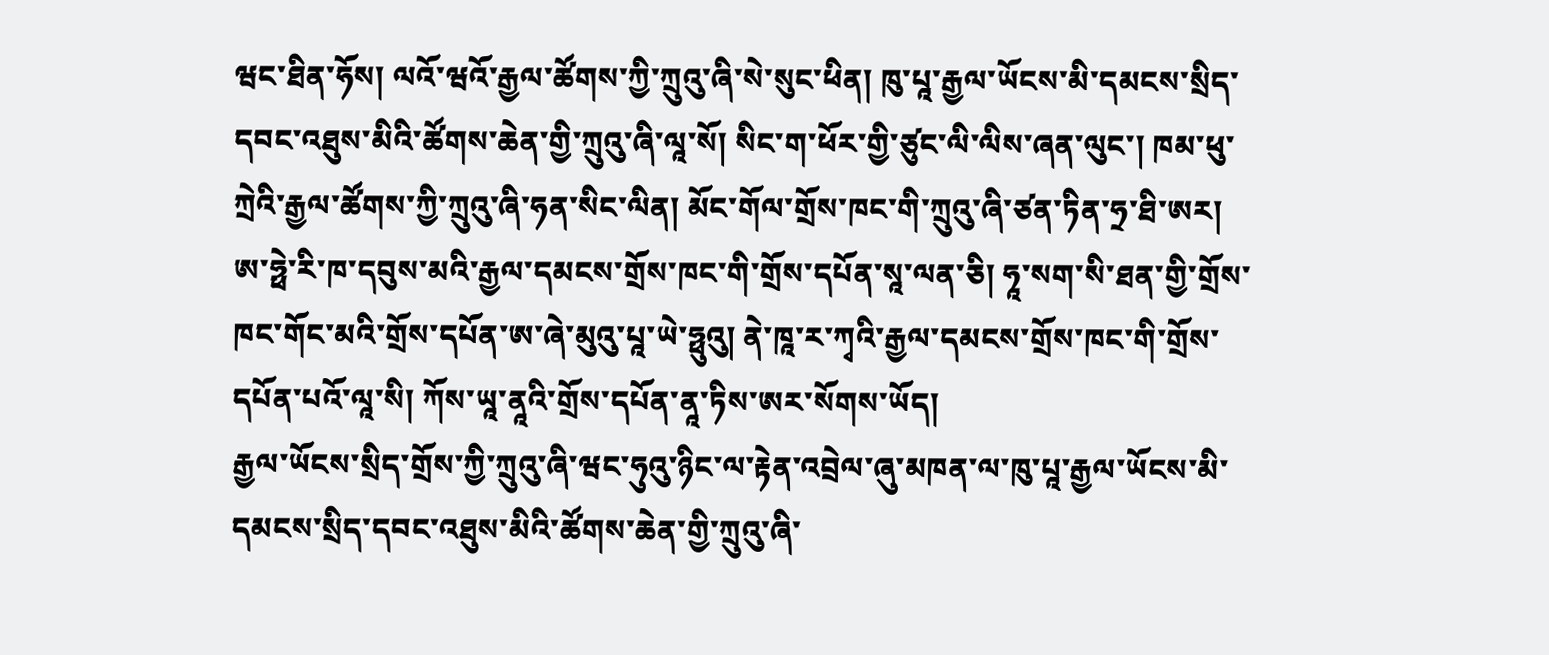ཝང་ཐིན་ཧོས། ལའོ་ཝའོ་རྒྱལ་ཚོགས་ཀྱི་ཀྲུའུ་ཞི་སེ་སུང་ཕིན། ཁུ་པཱ་རྒྱལ་ཡོངས་མི་དམངས་སྲིད་དབང་འཐུས་མིའི་ཚོགས་ཆེན་གྱི་ཀྲུའུ་ཞི་ལཱ་སོ། སིང་ག་ཕོར་གྱི་ཙུང་ལི་ལིས་ཞན་ལུང་། ཁམ་ཕུ་ཀྲེའི་རྒྱལ་ཚོགས་ཀྱི་ཀྲུའུ་ཞི་ཧན་སིང་ལིན། མོང་གོལ་གྲོས་ཁང་གི་ཀྲུའུ་ཞི་ཙན་ཏིན་ཧྲ་ཐི་ཨར། ཨ་ཧྥེ་རི་ཁ་དབུས་མའི་རྒྱལ་དམངས་གྲོས་ཁང་གི་གྲོས་དཔོན་སཱ་ལན་ཅི། ཧཱ་སག་སི་ཐན་གྱི་གྲོས་ཁང་གོང་མའི་གྲོས་དཔོན་ཨ་ཞེ་མུའུ་པཱ་ཡེ་ཧྥུའུ། ནེ་ཁཱ་ར་ཀྭའི་རྒྱལ་དམངས་གྲོས་ཁང་གི་གྲོས་དཔོན་པའོ་ལཱ་སི། ཀོས་ཡཱ་ནཱའི་གྲོས་དཔོན་ནཱ་ཏིས་ཨར་སོགས་ཡོད།
རྒྱལ་ཡོངས་སྲིད་གྲོས་ཀྱི་ཀྲུའུ་ཞི་ཝང་ཧུའུ་ཉིང་ལ་རྟེན་འབྲེལ་ཞུ་མཁན་ལ་ཁུ་པཱ་རྒྱལ་ཡོངས་མི་དམངས་སྲིད་དབང་འཐུས་མིའི་ཚོགས་ཆེན་གྱི་ཀྲུའུ་ཞི་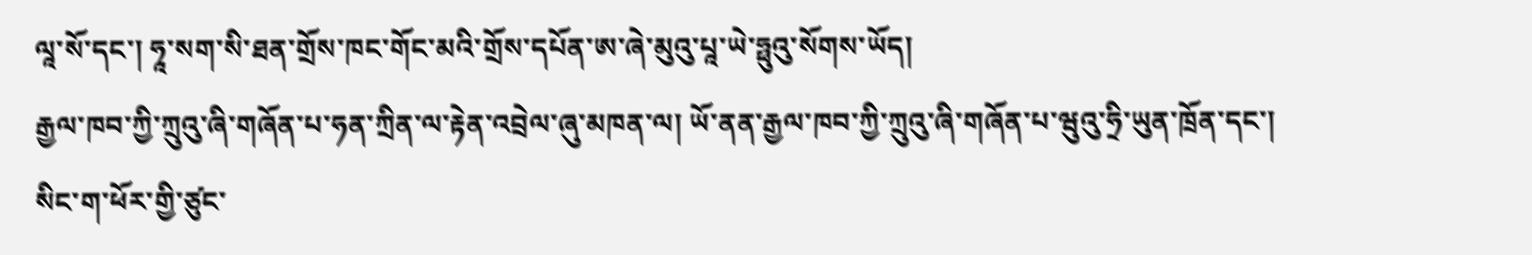ལཱ་སོ་དང་། ཧཱ་སག་སི་ཐན་གྲོས་ཁང་གོང་མའི་གྲོས་དཔོན་ཨ་ཞེ་མུའུ་པཱ་ཡེ་ཧྥུའུ་སོགས་ཡོད།
རྒྱལ་ཁབ་ཀྱི་ཀྲུའུ་ཞི་གཞོན་པ་ཧན་ཀྲིན་ལ་རྟེན་འབྲེལ་ཞུ་མཁན་ལ། ཡོ་ནན་རྒྱལ་ཁབ་ཀྱི་ཀྲུའུ་ཞི་གཞོན་པ་ཝུའུ་ཧྲི་ཡུན་ཁྲོན་དང་། སིང་ག་ཕོར་གྱི་ཙུང་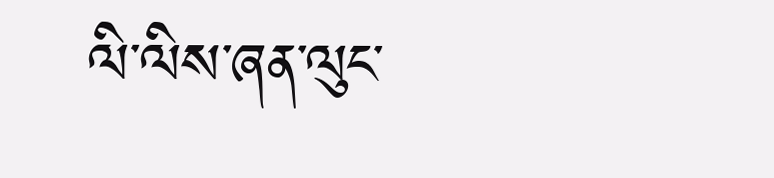ལི་ལིས་ཞན་ལུང་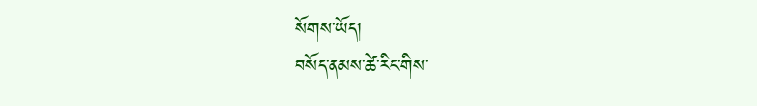སོགས་ཡོད།
བསོད་ནམས་ཚེ་རིང་གིས་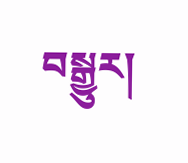བསྒྱུར།